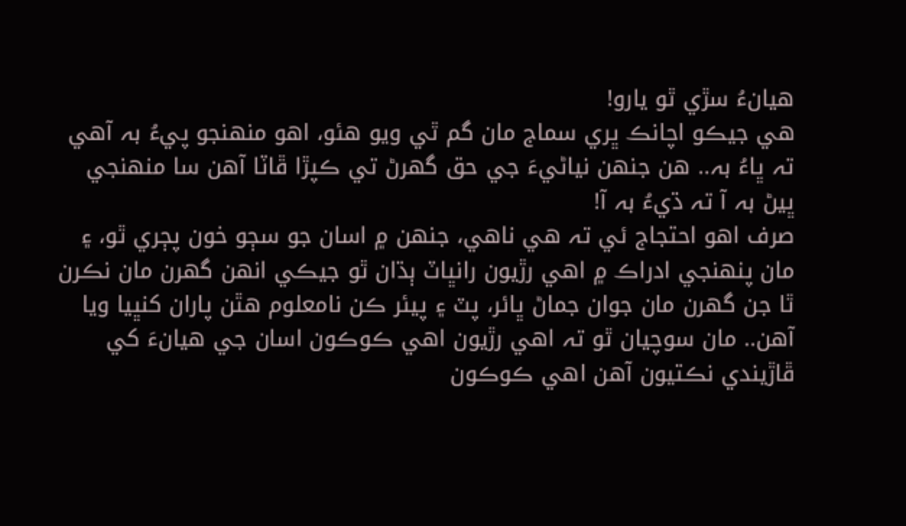ھيانءُ سڙي ٿو يارو!
ھي جيڪو اچانڪ ڀري سماج مان گم ٿي ويو ھئو، اھو منھنجو پيءُ بہ آھي تہ ڀاءُ بہ.. ھن جنھن نياڻيءَ جي حق گهرڻ تي ڪپڙا ڦاٽا آھن سا منھنجي ڀيڻ بہ آ تہ ڌيءُ بہ آ!
صرف اھو احتجاج ئي تہ ھي ناھي، جنھن ۾ اسان جو سڄو خون پڄري ٿو، ۽ مان پنھنجي ادراڪ ۾ اھي رڙيون رانڀاٽ ٻڌان ٿو جيڪي انھن گهرن مان نڪرن ٿا جن گهرن مان جوان جماڻ ڀائر، پٽ ۽ پيئر ڪن نامعلوم ھٿن پاران کنڀيا ويا آھن.. مان سوچيان ٿو تہ اھي رڙيون اھي ڪوڪون اسان جي ھيانءَ کي ڦاڙيندي نڪتيون آھن اھي ڪوڪون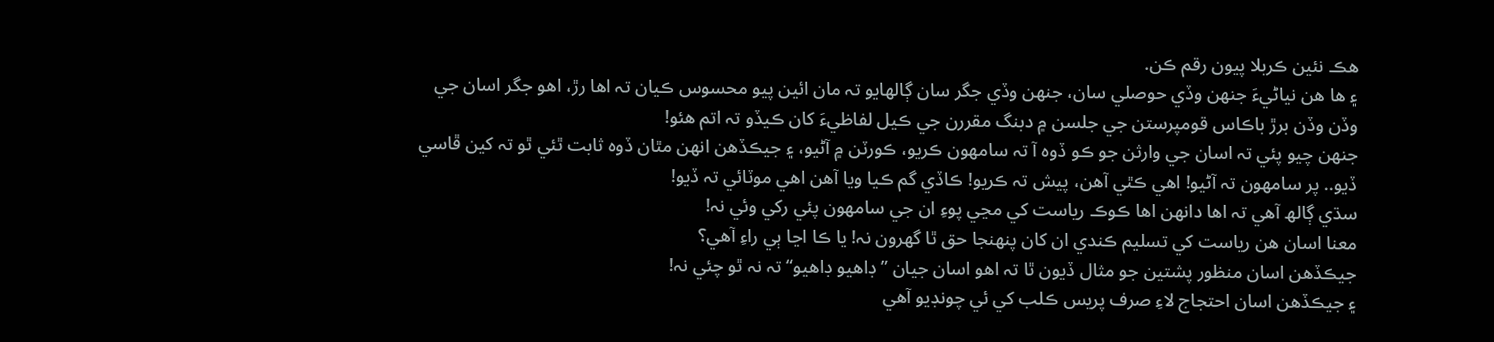ھڪ نئين ڪربلا پيون رقم ڪن.
۽ ھا ھن نياڻيءَ جنھن وڏي حوصلي سان، جنھن وڏي جگر سان ڳالھايو تہ مان ائين پيو محسوس ڪيان تہ اھا رڙ، اھو جگر اسان جي وڏن وڏن برڙ باڪاس قومپرستن جي جلسن ۾ دبنگ مقررن جي ڪيل لفاظيءَ کان ڪيڏو تہ اتم ھئو!
جنھن چيو پئي تہ اسان جي وارثن جو ڪو ڏوہ آ تہ سامھون ڪريو، ڪورٽن ۾ آڻيو، ۽ جيڪڏھن انھن مٿان ڏوہ ثابت ٿئي ٿو تہ کين ڦاسي ڏيو.. پر سامھون تہ آڻيو! اھي ڪٿي آھن، پيش تہ ڪريو! ڪاڏي گم ڪيا ويا آھن اھي موٽائي تہ ڏيو!
سڌي ڳالھ آھي تہ اھا دانھن اھا ڪوڪ رياست کي مڃي پوءِ ان جي سامھون پئي رکي وئي نہ!
معنا اسان ھن رياست کي تسليم ڪندي ان کان پنھنجا حق ٿا گهرون نہ! يا ڪا اڃا ٻي راءِ آھي؟
جيڪڏھن اسان منظور پشتين جو مثال ڏيون ٿا تہ اھو اسان جيان ”ڊاھيو ڊاھيو“ تہ نہ ٿو چئي نہ!
۽ جيڪڏھن اسان احتجاج لاءِ صرف پريس ڪلب کي ئي چونڊيو آھي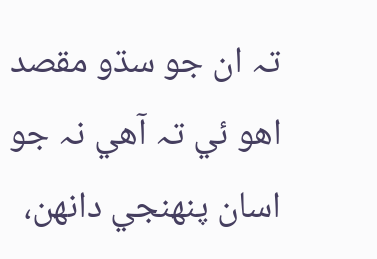تہ ان جو سڌو مقصد اھو ئي تہ آھي نہ جو اسان پنھنجي دانھن،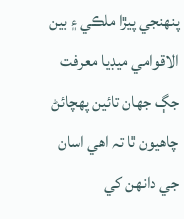پنھنجي پيڙا ملڪي ۽ بين الاقوامي ميڊيا معرفت جڳ جھان تائين پھچائڻ چاھيون ٿا تہ اھي اسان جي دانھن کي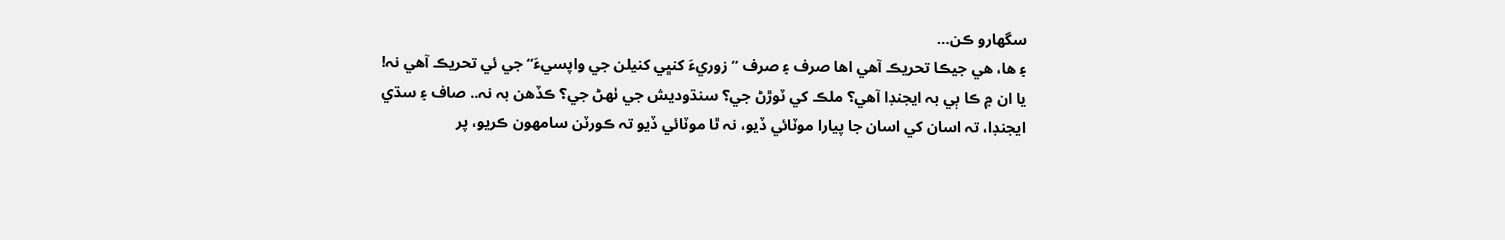سگهارو ڪن…
۽ ھا، ھي جيڪا تحريڪ آھي اھا صرف ۽ صرف ”زوريءَ کنڀي کنيلن جي واپسيءَ“ جي ئي تحريڪ آھي نہ! يا ان ۾ ڪا ٻي بہ ايجنڊا آھي؟ ملڪ کي ٽوڙڻ جي؟ سنڌوديش جي ٺھڻ جي؟ ڪڏھن بہ نہ.. صاف ۽ سڌي ايجنڊا، تہ اسان کي اسان جا پيارا موٽائي ڏيو، نہ ٿا موٽائي ڏيو تہ ڪورٽن سامھون ڪريو، پر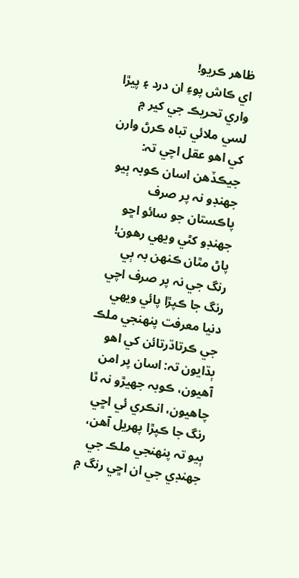ظاھر ڪريو!
اي ڪاش پوءِ ان درد ۽ پيڙا واري تحريڪ جي کير ۾ لسي ملائي تباہ ڪرڻ وارن کي اھو عقل اچي تہ:
جيڪڏھن اسان ڪوبہ ٻيو جهنڊو نہ پر صرف پاڪستان جو سائو اڇو جهنڊو کڻي ويھي رھون!
پاڻ مٿان ڪنھن بہ ٻي رنگ جي نہ پر صرف اچي رنگ جا ڪپڙا پائي ويھي دنيا معرفت پنھنجي ملڪ جي ڪرتاڌرتائن کي اھو ٻڌايون تہ: اسان پر امن آھيون، ڪوبہ جهيڙو نہ ٿا چاھيون، انڪري ئي اڇي رنگ جا ڪپڙا پھريل آھن، ٻيو تہ پنھنجي ملڪ جي جهنڊي جي ان اڇي رنگ ۾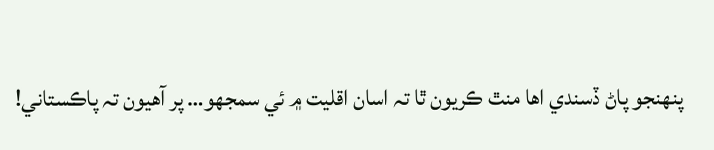پنھنجو پاڻ ڏسندي اھا منٿ ڪريون ٿا تہ اسان اقليت ۾ ئي سمجهو… پر آھيون تہ پاڪستاني!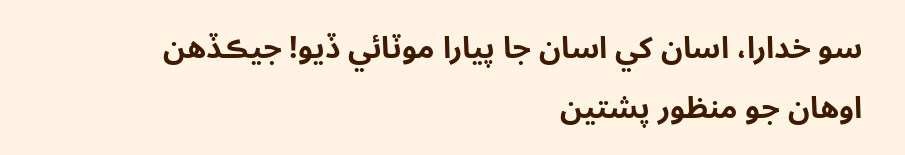سو خدارا، اسان کي اسان جا پيارا موٽائي ڏيو! جيڪڏھن اوھان جو منظور پشتين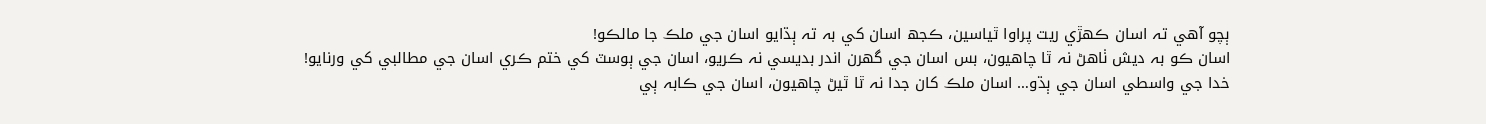ٻچو آھي تہ اسان ڪھڙي ريت پراوا ٿياسين، ڪجھ اسان کي بہ تہ ٻڌايو اسان جي ملڪ جا مالڪو!
اسان ڪو بہ ديش ٺاھڻ نہ ٿا چاھيون، بس اسان جي گهرن اندر بديسي نہ ڪريو، اسان جي ٻوسٽ کي ختم ڪري اسان جي مطالبي کي ورنايو!
خدا جي واسطي اسان جي ٻڌو… اسان ملڪ کان جدا نہ ٿا ٿيڻ چاھيون، اسان جي ڪابہ ٻي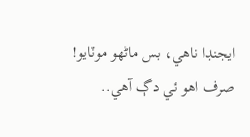ايجنڊا ناھي، بس ماڻھو موٽايو!
صرف اھو ئي دڳ آھي..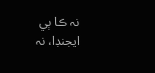نہ ڪا ٻي ايجنڊا، نہ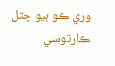وري ڪو ٻيو ڇٽل ڪارتوسي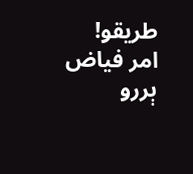طريقو!
امر فياض ٻررو